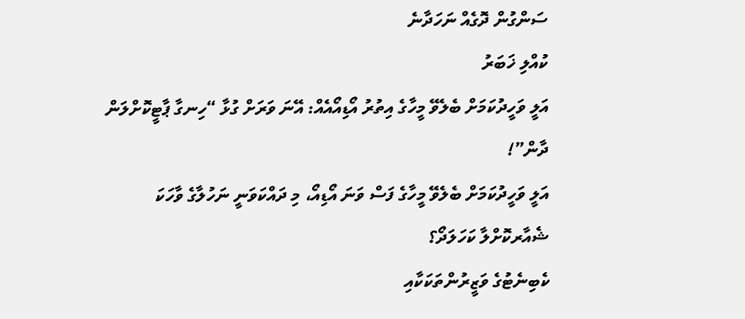ސަންގުން ދޮގެއް ނަހަދާނެ
ކުއްލި ޚަބަރު
އަލީ ވަހީދުކަމަށް ބެލެވޭ މީހާގެ އިތުރު އޯޑިއޯއެއް: އޭނަ ވަރަށް ގުޅާ “ހިނގާ ޕާޓީކޮށްލަން ދާން”!
އަލީ ވަހީދުކަމަށް ބެލެވޭ މީހާގެ ފަސް ވަނަ އޯޑިއޯ، މި ދައްކަވަނީ ނަހުލާގެ ވާހަކަ
ޝެއާރކޮށްލާ ކަހަލަދޯ؟
ކެބިނެޓުގެ ވަޒީރުންތަކަކާއި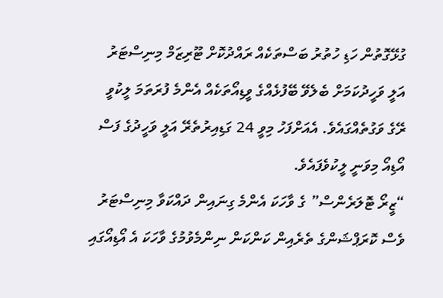ގުޅޭގޮތުން ހަޑި ހުތުރު ބަސްތަކެއް ރައްދުކޮށް ޓޫރިޒަމް މިނިސްޓަރު އަލީ ވަހީދުކަމަށް ބެލެވޭ ބޭފުޅެއްގެ ވީޑިއޯތަކެއް އެންމެ ފުރަތަމަ ލީކުވީ ރޭގެ ވަގުތެއްގައެވެ. އެއަށްފަހު މިވީ 24 ގަޑިއިރުތެރޭ އަލީ ވަހީދުގެ ފަސް އޯޑިއޯ މިވަނީ ލީކުވެފައެވެ.
“ޒީރޯ ޓޮލަރެންސް” ގެ ވާހަކަ އެންމެ ގިނައިން ދައްކަވާ މިނިސްޓަރު ވެސް ކޮރަޕްޝަންގެ ތެރެއިން ކަންކަން ނިންމެވުމުގެ ވާހަކަ އެ އޯޑިއޯގައި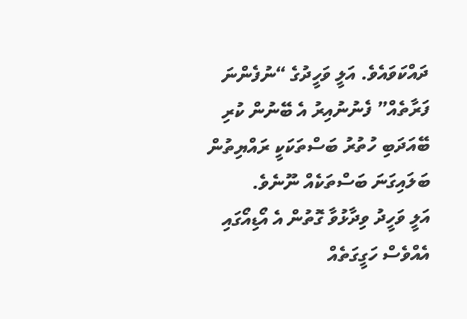ދައްކަވައެވެ. އަލީ ވަހީދުގެ “ނުފެންނަ ފަރާތެއް” ފެނުނުއިރު އެ ބޭނުން ކުރި ބޭއަދަބި ހުތުރު ބަސްތަކަކީ ރައްޔިތުން ބަލައިގަނަ ބަސްތަކެއް ނޫނެވެ.
އަލީ ވަހީދު ވިދާޅުވާ ގޮތުން އެ އޯޑިއޯގައި އެއްވެސް ހަގީގަތެއް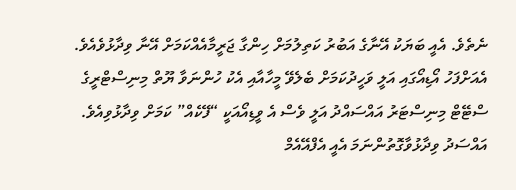ނެތެވެ. އެއީ ބަޔަކު އޭނާގެ އަބުރު ކަތިލުމަށް ހިންގާ ޖަރީމާއެއްކަމަށް އޭނާ ވިދާޅުވެއެވެ. އެއަށްފަހު އޯޑިއޯގައި އަލީ ވަހީދުކަމަށް ބެލެވޭ މީހާއާއި އެކު ހުންނަވާ ޔޫތް މިނިސްޓްރީގެ ސްޓޭޓް މިނިސްޓަރު އައްސައްދު އަލީ ވެސް އެ ވީޑިއޯއަކީ “ފޭކެއް” ކަމަށް ވިދާޅުވިއެވެ. އައްސަދު ވިދާޅުވާގޮތުންނަމަ އެއީ އެފްއޭއެމް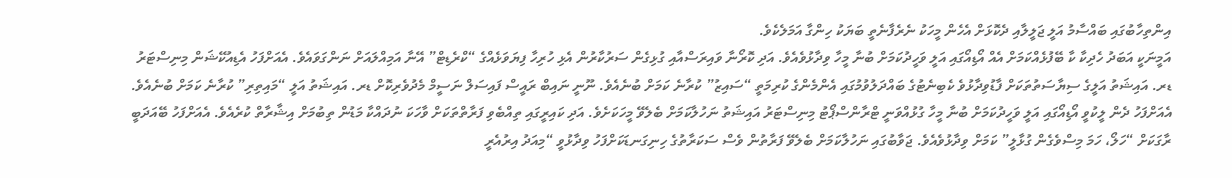އިންތިހާބުގައި ބައްސާމު އަލީ ޖަލީލާއި ދެކޮޅަށް އެހެން މީހަކު ނެރެފާނެތީ ބަޔަކު ހިންގާ އަމަލެކެވެ.
އަމީނަކީ އަބަދު ހެދިކާ ކާ ބޭފުޅެއްކަމަށް އެއް އޯޑިއޯގައި އަލީ ވަހީދުކަމަށް ބުނާ މީހާ ވިދާޅުވެއެވެ. އަދި ކޮރޯނާ ވައިރަސްއާއި ގުޅިގެން ސަރުކާރުން އެޅި ހުރިހާ ފިޔަވަޅެއްގެ “ކްރެޑިޓް” އޭނާ އަމިއްލައަށް ނަންގަވައެވެ. އެއަށްފަހު އެޑިއުކޭޝަން މިނިސްޓަރު ޑރ. އައިޝަތު އަލީގެ ސިޔާސަތުތަކަށް ފާޑުވިދާޅުވެ ކެބިނެޓުގެ ބައްދަލުވުމުގައި އެންމެންގެ ކުރިމަތީ “ސައިޒު” ކުރާނެ ކަމަށް ބުނެއެވެ. ނޫނީ ނައިބް ރައީސް ފައިސަލް ނަސީމް މެދުވެރިކޮށް ޑރ. އައިޝަތު އަލީ “މައިތިރި” ކުރާނެ ކަމަށް ބުނެއެވެ.
އެއަށްފަހު ދެން ލީކުވީ އޯޑިއޯގައި އަލީ ވަހީދުކަމަށް ބުނާ މީހާ ގުޅުއްވަނީ ޓްރާންސްޕޯޓު މިނިސްޓަރު އައިޝަތު ނަހުލާކަމަށް ބެލެވޭ މީހަކަށެވެ. އަދި ކައިރީގައި ތިއްބެވި ފަރާތްތަކަށް ވާހަކަ ނުދައްކާ މަޑުން ތިބުމަށް އިޝާރާތް ކުރެއެވެ. އެއަށްފަހު ބޭއަދަބީ ރާގަކަށް “ހަލޯ، ހަމަ މިސްވެގެން ގުޅާލީ” ކަމަށް ވިދާޅުވެއެވެ. ޖަވާބުގައި ނަހުލާކަމަށް ބެލެވޭ ފަރާތުން ވެސް ސަކަރާތުގެ ހިނިގަނޑަކަށްފަހު ވިދާޅުވީ “މިއަދު އިރުއެރީ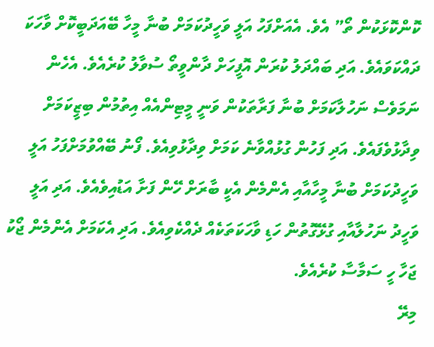ކޮންކޮޅަކުން ތޯ” އެވެ. އެއަށްފަހު އަލީ ވަހީދުކަމަށް ބުނާ މީހާ ބޭއަދަބީކޮށް ވާހަކަ ދައްކަވައެވެ. އަދި ބައްދަލު ކުރަން އޮފީހަށް ދާންވީތޯ ސުވާލު ކުރެއެވެ. އެހެން ނަމަވެސް ނަހުލާކަމަށް ބުނާ ފަރާތަކުން ވަނީ މީޓިންއެއް އިތުމުން ބިޒީކަމަށް ވިދާޅުވެފައެވެ. އަދި ފަހުން ގުޅުއްވާނެ ކަމަށް ވިދާޅުވިއެވެ. ފޯނު ބޭއްވުމަށްފަހު އަލީ ވަހީދުކަމަށް ބުނާ މީހާއާއި އެންމެން އެކީ ބާރަށް ހޭން ފަށާ އަޑުއިވެއެވެ. އަދި އަލީ ވަހީދު ނަހުލާއާއި ގުޅޭގޮތުން ހަޑި ވާހަކަތަކެއް ދެއްކެވިއެވެ. އަދި އެކަމަށް އެންމެން ޖޯކު ޖަހާ ހީ ސަމާސާ ކުރެއެވެ.
މިރޭ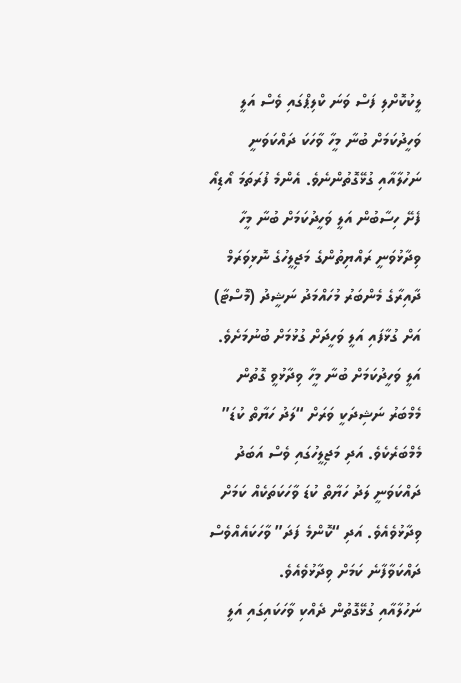ލީކުކޮށްލި ފަސް ވަނަ ކްލިޕްގައި ވެސް އަލީ ވަހީދުކަމަށް ބުނާ މީހާ ވާހަކަ ދައްކަވަނީ ނަހުލާއާއި ގުޅޭގޮތުންނެވެ. އެންމެ ފުރަތަމަ އޯޑިއޯ ފެށޭ ހިސާބުން އަލީ ވަހީދުކަމަށް ބުނާ މީހާ ވިދާޅުވަނީ ރައްޔިތުންގެ މަޖިލީހުގެ ނޮޅިވަރަމް ދާއިރާގެ މެންބަރު މުހައްމަދު ނަޝީދު (މޮސްޓާ) އަށް ގުޅާފައި އަލީ ވަހީދަށް ގުޅުމަށް ބުނުމަށެވެ. އަލީ ވަހީދުކަމަށް ބުނާ މީހާ ވިދާޅުވީ ގޮތުން މެމްބަރު ނަޝިދަކީ ވަރަށް “ލަދު ހަޔާތް ކުޑަ” މެމްބަރެކެވެ. އަދި މަޖިލީހުގައި ވެސް އަބަދު ދައްކަވަނީ ލަދު ހަޔާތް ކުޑަ ވާހަކަތަކެއް ކަމަށް ވިދާޅުވެއެވެ. އަދި “ކޮންމެ ފަދަ” ވާހަކައެއްވެސް ދައްކަވާފާނެ ކަމަށް ވިދާޅުވެއެވެ.
ނަހުލާއާއި ގުޅޭގޮތުން ދެއްކި ވާހަކައިގައި އަލީ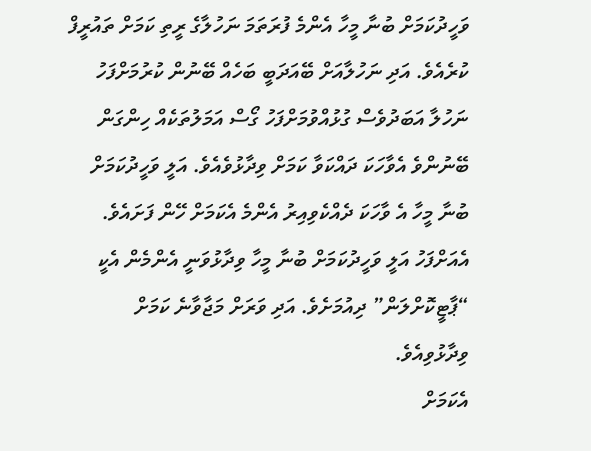ވަހީދުކަމަށް ބުނާ މީހާ އެންމެ ފުރަތަމަ ނަހުލާގެ ރީތި ކަމަށް ތައުރީފް ކުރެއެވެ. އަދި ނަހުލާއަށް ބޭއަދަބީ ބަހެއް ބޭނުން ކުރުމަށްފަހު ނަހުލާ އަބަދުވެސް ގުޅުއްވުމަށްފަހު ގޯސް އަމަލުތަކެއް ހިންގަން ބޭނުންވެ އެވާހަކަ ދައްކަވާ ކަމަށް ވިދާޅުވެއެވެ. އަލީ ވަހީދުކަމަށް ބުނާ މީހާ އެ ވާހަކަ ދެއްކެވިއިރު އެންމެ އެކަމަށް ހޭން ފަށައެވެ. އެއަށްފަހު އަލީ ވަހީދުކަމަށް ބުނާ މީހާ ވިދާޅުވަނީ އެންމެން އެކީ “ޕާޓީކޮށްލަން” ދިއުމަށެވެ. އަދި ވަރަށް މަޖާވާނެ ކަމަށް ވިދާޅުވިއެވެ.
އެކަމަށް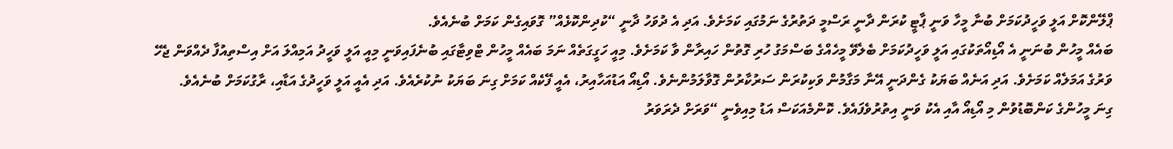ޕްލޭންކޮށް އަލީ ވަހީދުކަމަށް ބުނާ މީހާ ވަނީ ޕާޓީ ކުރަން ދާނީ ރަސްމީ ދަތުރުގެ ނަމުގައި ކަމަށެވެ. އަދި އެ ދުވަހު ދާނީ “ކުދިންކޮޅެއް” ގޮވައިގެން ކަމަށް ބުނެއެވެ.
ބައެއް މީހުން ބުނަނީ އެ އޯޑިއޯތަކުގައި އަލީ ވަހީދުކަމަށް ބެލެވޭ މީހެއްގެ ބަސްމަގު ހުރި ގޮތުން ހައިރާން ވާ ކަމަށެވެ. މިއީ ހަގީގަތެއް ނަމަ ބައެއް މީހުން ޓްވިޓާގައި ބުނެފައިވަނީ މިއީ އަލީ ވަހީދު އަމިއްލަ އަށް އިސްތިއުފާ ދެއްވަން ޖެހޭ ވަރުގެ އަމަލެއް ކަމަށެވެ. އަދި އަނެއް ބަޔަކު ގެންދަނީ އޭނާ މަގާމުން ވަކިކުރަން ސަރުކާރުން ގޮވާލަމުންނެވެ. އޯޑިއޯ އަޑުއަހާއިރު، އެއީ ފޭކެއް ކަމަށް ގިނަ ބަޔަކު ނުކުރެއެވެ. އަދި އެއީ އަލީ ވަހީދުގެ އަޑާއި، ރާގުކަމަށް ބުނެއެވެ.
ގިނަ މީހުންގެ ކަންބޮޑުވުން މި އޯޑިއޯ އާއި އެކު ވަނީ އިތުރުވެފައެވެ. ކޮންމެއަކަސް އަޑު މިއިވެނީ “ވަރަށް ދެރަވަރު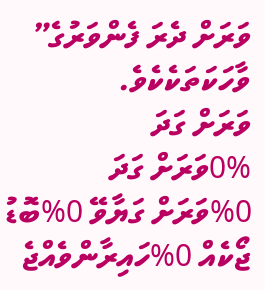ވަރަށް ދެރަ ފެންވަރުގެ” ވާހަކަތަކެކެވެ.
ވަރަށް ގަދަ
0%ވަރަށް ގަދަ 0%ވަރަށް ގަޔާވޭ 0%ބޮޑު ޖޯކެއް 0%ހައިރާންވެއްޖެ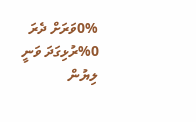0%ވަރަށް ދެރަ 0%ރުޅިގަދަ ވަނީ
ލިޔުން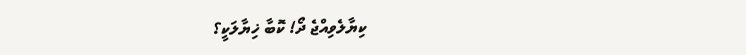ކިޔާލެވިއްޖެ ދޯ! ކޮބާ ޚިޔާލަކީ؟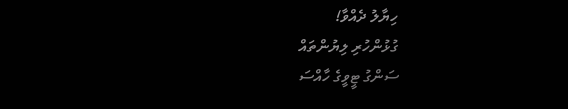ހިޔާލު ދެއްވާ!
ގުޅުންހުރި ލިޔުންތައް
ސަންގު ޓީވީގެ ހާއްސަ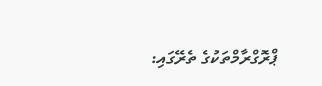ޕްރޮގްރާމްތަކުގެ ތެރޭގައި: